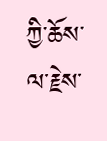ཀྱི་ཆོས་ལ་རྗེས་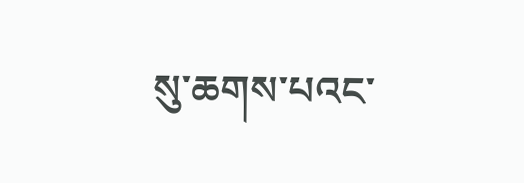སུ་ཆགས་པའང་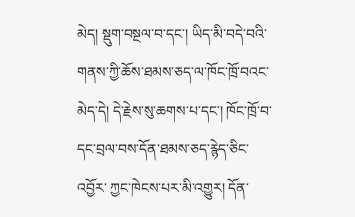མེད། སྡུག་བསྔལ་བ་དང་། ཡིད་མི་བདེ་བའི་གནས་ཀྱི་ཆོས་ཐམས་ཅད་ལ་ཁོང་ཁྲོ་བའང་མེད་དེ། དེ་རྗེས་སུ་ཆགས་པ་དང་། ཁོང་ཁྲོ་བ་དང་བྲལ་བས་དོན་ཐམས་ཅད་རྙེད་ཅིང་འབྱོར་ ཀྱང་ཁེངས་པར་མི་འགྱུར། དོན་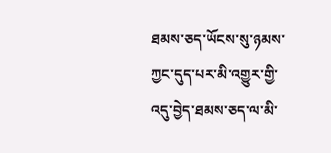ཐམས་ཅད་ཡོངས་སུ་ཉམས་ཀྱང་དུད་པར་མི་འགྱུར་གྱི་འདུ་བྱེད་ཐམས་ཅད་ལ་མི་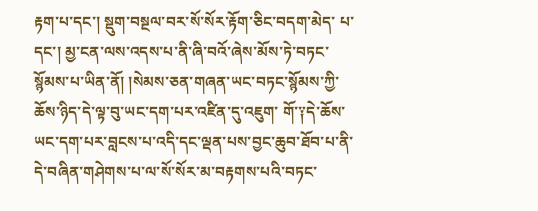རྟག་པ་དང་། སྡུག་བསྔལ་བར་སོ་སོར་རྟོག་ཅིང་བདག་མེད་ པ་དང་། མྱ་ངན་ལས་འདས་པ་ནི་ཞི་བའོ་ཞེས་མོས་ཏེ་བཏང་སྙོམས་པ་ཡིན་ནོ། །སེམས་ཅན་གཞན་ཡང་བཏང་སྙོམས་ཀྱི་ཆོས་ཉིད་དེ་ལྟ་བུ་ཡང་དག་པར་འཛིན་དུ་འཇུག་ གོ་༑དེ་ཆོས་ཡང་དག་པར་བླངས་པ་འདི་དང་ལྡན་པས་བྱང་ཆུབ་ཐོབ་པ་ནི་དེ་བཞིན་གཤེགས་པ་ལ་སོ་སོར་མ་བརྟགས་པའི་བཏང་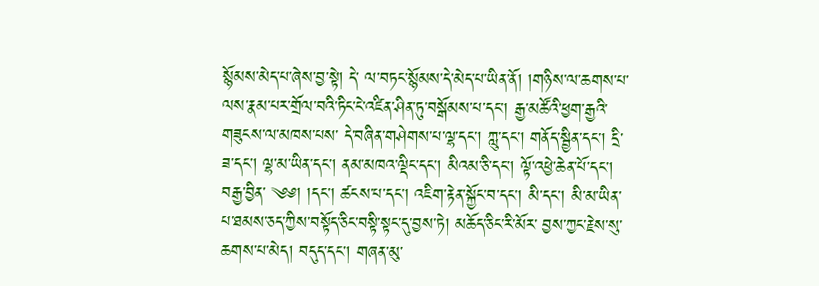སྙོམས་མེད་པ་ཞེས་བྱ་སྟེ། དེ་ ལ་བཏང་སྙོམས་དེ་མེད་པ་ཡིན་ནོ། །གཉིས་ལ་ཆགས་པ་ལས་རྣམ་པར་གྲོལ་བའི་ཏིང་ངེ་འཛིན་ཤིན་ཏུ་བསྒོམས་པ་དང་། རྒྱ་མཚོའི་ཕྱག་རྒྱའི་གཟུངས་ལ་མཁས་པས་ དེ་བཞིན་གཤེགས་པ་ལྷ་དང་། ཀླུ་དང་། གནོད་སྦྱིན་དང་། དྲི་ཟ་དང་། ལྷ་མ་ཡིན་དང་། ནམ་མཁའ་ལྡིང་དང་། མིའམ་ཅི་དང་། ལྟོ་འཕྱེ་ཆེན་པོ་དང་། བརྒྱ་བྱིན་ ༄༅། །དང་། ཚངས་པ་དང་། འཇིག་རྟེན་སྐྱོང་བ་དང་། མི་དང་། མི་མ་ཡིན་པ་ཐམས་ཅད་ཀྱིས་བསྟོད་ཅིང་བསྟི་སྟང་དུ་བྱས་ཏེ། མཆོད་ཅིང་རི་མོར་ བྱས་ཀྱང་རྗེས་སུ་ཆགས་པ་མེད། བདུད་དང་། གཞན་མུ་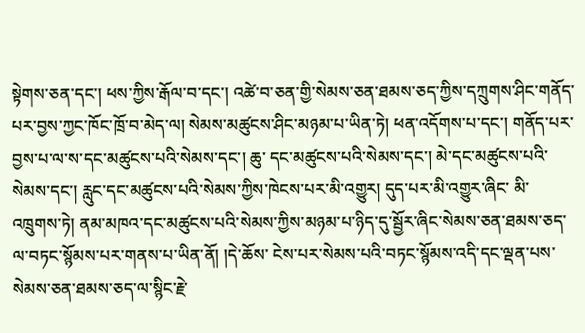སྟེགས་ཅན་དང་། ཕས་ཀྱིས་རྒོལ་བ་དང་། འཚེ་བ་ཅན་གྱི་སེམས་ཅན་ཐམས་ཅད་ཀྱིས་དཀྲུགས་ཤིང་གནོད་ པར་བྱས་ཀྱང་ཁོང་ཁྲོ་བ་མེད་ལ། སེམས་མཚུངས་ཤིང་མཉམ་པ་ཡིན་ཏེ། ཕན་འདོགས་པ་དང་། གནོད་པར་བྱས་པ་ལ་ས་དང་མཚུངས་པའི་སེམས་དང་། ཆུ་ དང་མཚུངས་པའི་སེམས་དང་། མེ་དང་མཚུངས་པའི་སེམས་དང་། རླུང་དང་མཚུངས་པའི་སེམས་ཀྱིས་ཁེངས་པར་མི་འགྱུར། དུད་པར་མི་འགྱུར་ཞིང་ མི་འཁྲུགས་ཏེ། ནམ་མཁའ་དང་མཚུངས་པའི་སེམས་ཀྱིས་མཉམ་པ་ཉིད་དུ་སྦྱོར་ཞིང་སེམས་ཅན་ཐམས་ཅད་ལ་བཏང་སྙོམས་པར་གནས་པ་ཡིན་ནོ། །དེ་ཆོས་ ངེས་པར་སེམས་པའི་བཏང་སྙོམས་འདི་དང་ལྡན་པས་སེམས་ཅན་ཐམས་ཅད་ལ་སྙིང་རྗེ་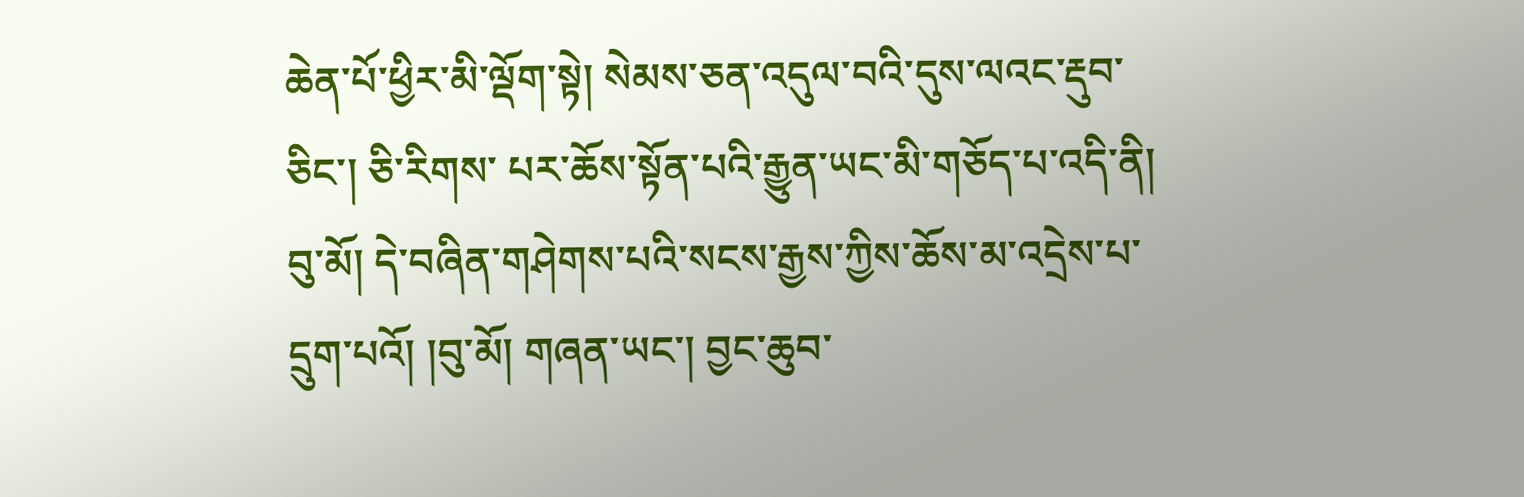ཆེན་པོ་ཕྱིར་མི་ལྡོག་སྟེ། སེམས་ཅན་འདུལ་བའི་དུས་ལའང་རྡུབ་ཅིང་། ཅི་རིགས་ པར་ཆོས་སྟོན་པའི་རྒྱུན་ཡང་མི་གཅོད་པ་འདི་ནི། བུ་མོ། དེ་བཞིན་གཤེགས་པའི་སངས་རྒྱས་ཀྱིས་ཆོས་མ་འདྲེས་པ་དྲུག་པའོ། །བུ་མོ། གཞན་ཡང་། བྱང་ཆུབ་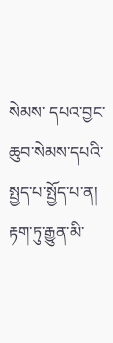སེམས་ དཔའ་བྱང་ཆུབ་སེམས་དཔའི་སྤྱད་པ་སྤྱོད་པ་ན། རྟག་ཏུ་རྒྱུན་མི་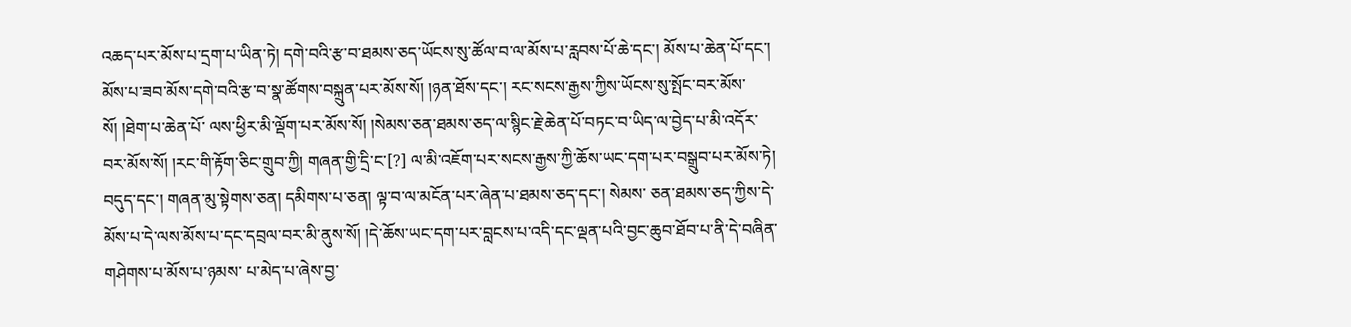འཆད་པར་མོས་པ་དྲག་པ་ཡིན་ཏེ། དགེ་བའི་རྩ་བ་ཐམས་ཅད་ཡོངས་སུ་ཚོལ་བ་ལ་མོས་པ་རླབས་པོ་ཆེ་དང་། མོས་པ་ཆེན་པོ་དང་། མོས་པ་ཟབ་མོས་དགེ་བའི་རྩ་བ་སྣ་ཚོགས་བསྐྲུན་པར་མོས་སོ། །ཉན་ཐོས་དང་། རང་སངས་རྒྱས་ཀྱིས་ཡོངས་སུ་སྤོང་བར་མོས་སོ། །ཐེག་པ་ཆེན་པོ་ ལས་ཕྱིར་མི་ལྡོག་པར་མོས་སོ། །སེམས་ཅན་ཐམས་ཅད་ལ་སྙིང་རྗེ་ཆེན་པོ་བཏང་བ་ཡིད་ལ་བྱེད་པ་མི་འདོར་བར་མོས་སོ། །རང་གི་རྟོག་ཅིང་གྲུབ་ཀྱི། གཞན་གྱི་དྲི་ང་[?] ལ་མི་འཇོག་པར་སངས་རྒྱས་ཀྱི་ཆོས་ཡང་དག་པར་བསྒྲུབ་པར་མོས་ཏེ། བདུད་དང་། གཞན་མུ་སྟེགས་ཅན། དམིགས་པ་ཅན། ལྟ་བ་ལ་མངོན་པར་ཞེན་པ་ཐམས་ཅད་དང་། སེམས་ ཅན་ཐམས་ཅད་ཀྱིས་དེ་མོས་པ་དེ་ལས་མོས་པ་དང་དབྲལ་བར་མི་ནུས་སོ། །དེ་ཆོས་ཡང་དག་པར་བླངས་པ་འདི་དང་ལྡན་པའི་བྱང་ཆུབ་ཐོབ་པ་ནི་དེ་བཞིན་གཤེགས་པ་མོས་པ་ཉམས་ པ་མེད་པ་ཞེས་བྱ་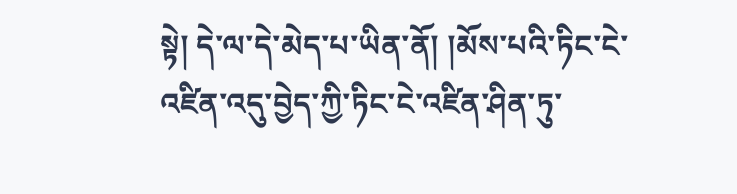སྟེ། དེ་ལ་དེ་མེད་པ་ཡིན་ནོ། །མོས་པའི་ཏིང་ངེ་འཛིན་འདུ་བྱེད་ཀྱི་ཏིང་ངེ་འཛིན་ཤིན་ཏུ་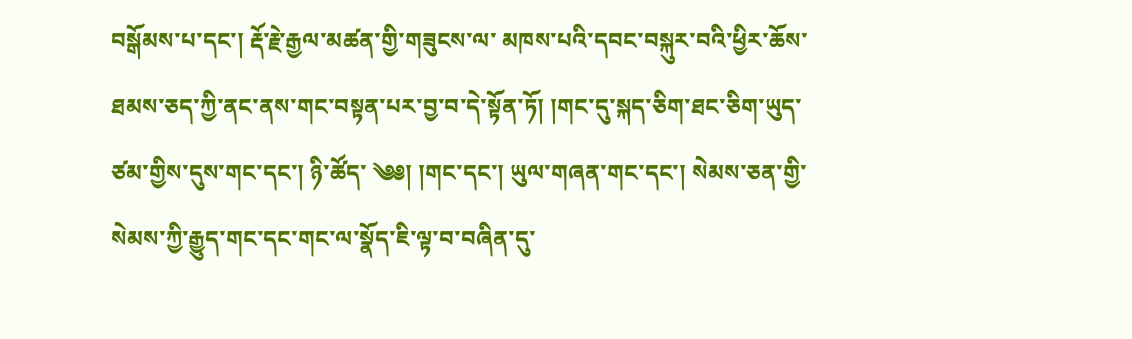བསྒོམས་པ་དང་། རྡོ་རྗེ་རྒྱལ་མཚན་གྱི་གཟུངས་ལ་ མཁས་པའི་དབང་བསྐུར་བའི་ཕྱིར་ཆོས་ཐམས་ཅད་ཀྱི་ནང་ནས་གང་བསྟན་པར་བྱ་བ་དེ་སྟོན་ཏོ། །གང་དུ་སྐད་ཅིག་ཐང་ཅིག་ཡུད་ཙམ་གྱིས་དུས་གང་དང་། ཉི་ཚོད་ ༄༅། །གང་དང་། ཡུལ་གཞན་གང་དང་། སེམས་ཅན་གྱི་སེམས་ཀྱི་རྒྱུད་གང་དང་གང་ལ་སྣོད་ཇི་ལྟ་བ་བཞིན་དུ་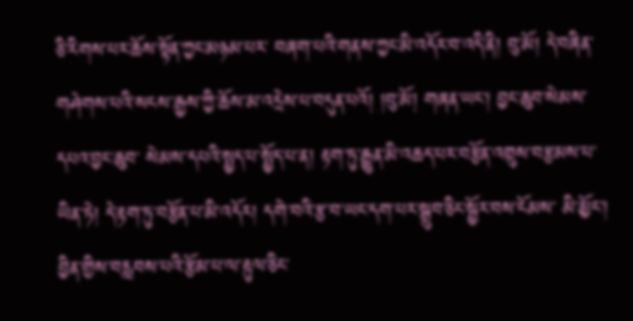ཅི་རིགས་པར་ཆོས་སྟོན་ཀྱང་མཉམ་པར་ བཞག་པའི་གནས་ཀྱང་མི་འདོར་བ་འདི་ནི། བུ་མོ། དེ་བཞིན་གཤེགས་པའི་སངས་རྒྱས་ཀྱི་ཆོས་མ་འདྲེས་པ་བདུན་པའོ། །བུ་མོ། གཞན་ཡང་། བྱང་ཆུབ་སེམས་དཔའ་བྱང་ཆུབ་ སེམས་དཔའི་སྤྱད་པ་སྤྱོད་པ་ན། རྟག་ཏུ་རྒྱུན་མི་འཆད་པར་བརྩོན་འགྲུས་བརྩམས་པ་ཡིན་ཏེ། དེ་རྟག་ཏུ་བརྩོན་པ་མི་འདོར། དགེ་བའི་རྩ་བ་ཡང་དག་པར་སྒྲུབ་ཅིང་སྦྱོར་བས་ངོམས་ མི་མྱོང་། བྱིན་གྱིས་བརླབས་པའི་རྩོམ་པ་ལ་རྟུལ་ཅིང་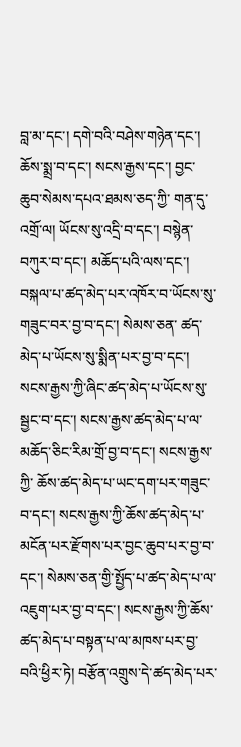བླ་མ་དང་། དགེ་བའི་བཤེས་གཉེན་དང་། ཆོས་སྨྲ་བ་དང་། སངས་རྒྱས་དང་། བྱང་ཆུབ་སེམས་དཔའ་ཐམས་ཅད་ཀྱི་ གན་དུ་འགྲོ་ལ། ཡོངས་སུ་འདྲི་བ་དང་། བསྙེན་བཀུར་བ་དང་། མཆོད་པའི་ལས་དང་། བསྐལ་པ་ཚད་མེད་པར་འཁོར་བ་ཡོངས་སུ་གཟུང་བར་བྱ་བ་དང་། སེམས་ཅན་ ཚད་མེད་པ་ཡོངས་སུ་སྨིན་པར་བྱ་བ་དང་། སངས་རྒྱས་ཀྱི་ཞིང་ཚད་མེད་པ་ཡོངས་སུ་སྦྱང་བ་དང་། སངས་རྒྱས་ཚད་མེད་པ་ལ་མཆོད་ཅིང་རིམ་གྲོ་བྱ་བ་དང་། སངས་རྒྱས་ཀྱི་ ཆོས་ཚད་མེད་པ་ཡང་དག་པར་གཟུང་བ་དང་། སངས་རྒྱས་ཀྱི་ཆོས་ཚད་མེད་པ་མངོན་པར་རྫོགས་པར་བྱང་ཆུབ་པར་བྱ་བ་དང་། སེམས་ཅན་གྱི་སྤྱོད་པ་ཚད་མེད་པ་ལ་ འཇུག་པར་བྱ་བ་དང་། སངས་རྒྱས་ཀྱི་ཆོས་ཚད་མེད་པ་བསྟན་པ་ལ་མཁས་པར་བྱ་བའི་ཕྱིར་ཏེ། བརྩོན་འགྲུས་དེ་ཚད་མེད་པར་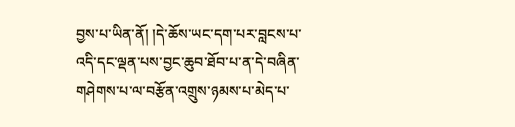བྱས་པ་ཡིན་ནོ། །དེ་ཆོས་ཡང་དག་པར་བླངས་པ་ འདི་དང་ལྡན་པས་བྱང་ཆུབ་ཐོབ་པ་ན་དེ་བཞིན་གཤེགས་པ་ལ་བརྩོན་འགྲུས་ཉམས་པ་མེད་པ་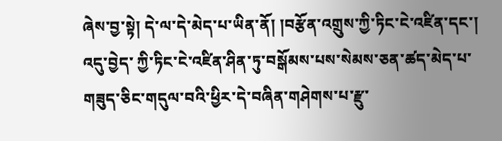ཞེས་བྱ་སྟེ། དེ་ལ་དེ་མེད་པ་ཡིན་ནོ། །བརྩོན་འགྲུས་ཀྱི་ཏིང་ངེ་འཛིན་དང་། འདུ་བྱེད་ ཀྱི་ཏིང་ངེ་འཛིན་ཤིན་ཏུ་བསྒོམས་པས་སེམས་ཅན་ཚད་མེད་པ་གཟུད་ཅིང་གདུལ་བའི་ཕྱིར་དེ་བཞིན་གཤེགས་པ་རྫུ་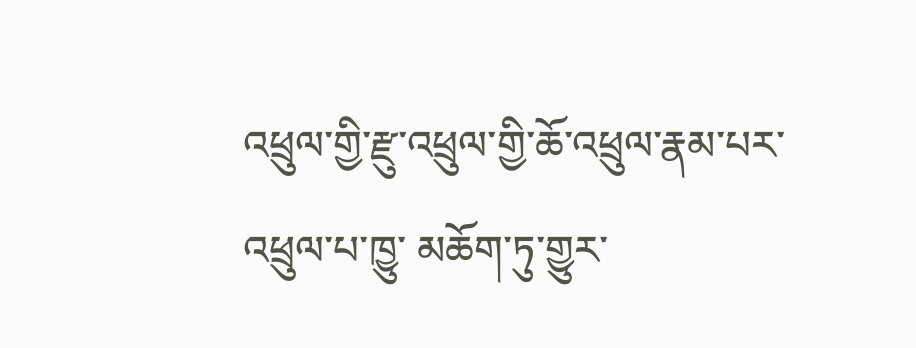འཕྲུལ་གྱི་རྫུ་འཕྲུལ་གྱི་ཆོ་འཕྲུལ་རྣམ་པར་འཕྲུལ་པ་ཁྱུ་ མཆོག་ཏུ་གྱུར་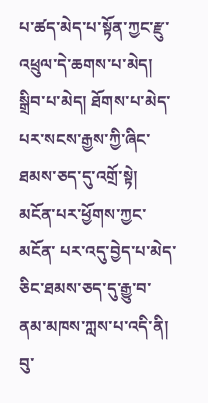པ་ཚད་མེད་པ་སྟོན་ཀྱང་རྫུ་འཕྲུལ་དེ་ཆགས་པ་མེད། སྒྲིབ་པ་མེད། ཐོགས་པ་མེད་པར་སངས་རྒྱས་ཀྱི་ཞིང་ཐམས་ཅད་དུ་འགྲོ་སྟེ། མངོན་པར་ཕྱོགས་ཀྱང་མངོན་ པར་འདུ་བྱེད་པ་མེད་ཅིང་ཐམས་ཅད་དུ་རྒྱུ་བ་ནམ་མཁས་ཀླས་པ་འདི་ནི། བུ་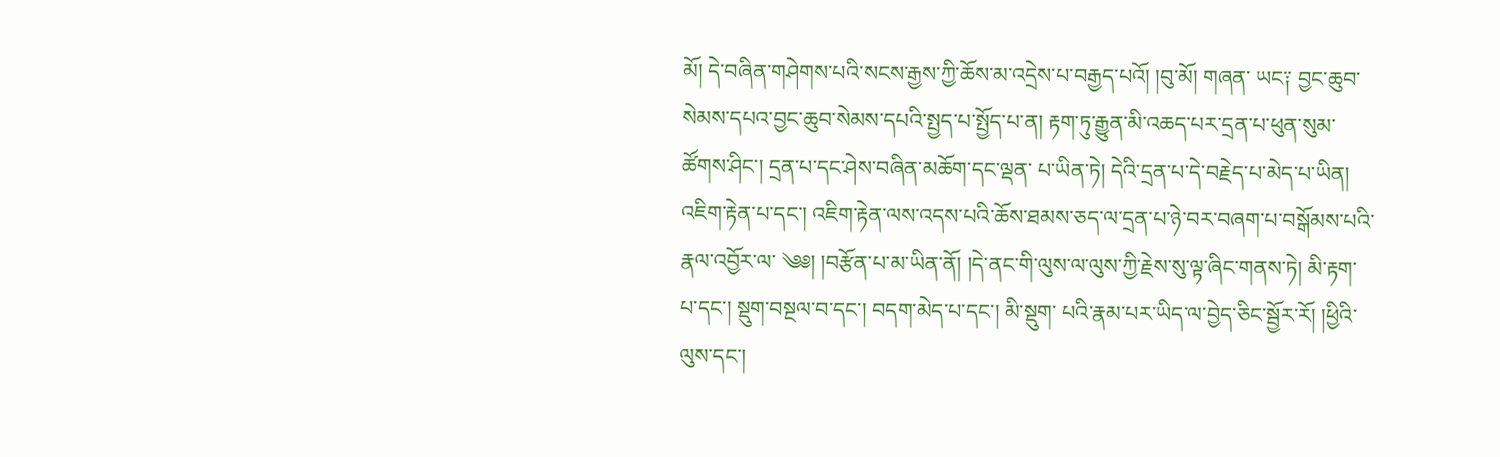མོ། དེ་བཞིན་གཤེགས་པའི་སངས་རྒྱས་ཀྱི་ཆོས་མ་འདྲེས་པ་བརྒྱད་པའོ། །བུ་མོ། གཞན་ ཡང༑ བྱང་ཆུབ་སེམས་དཔའ་བྱང་ཆུབ་སེམས་དཔའི་སྤྱད་པ་སྤྱོད་པ་ན། རྟག་ཏུ་རྒྱུན་མི་འཆད་པར་དྲན་པ་ཕུན་སུམ་ཚོགས་ཤིང་། དྲན་པ་དང་ཤེས་བཞིན་མཆོག་དང་ལྡན་ པ་ཡིན་ཏེ། དེའི་དྲན་པ་དེ་བརྗེད་པ་མེད་པ་ཡིན། འཇིག་རྟེན་པ་དང་། འཇིག་རྟེན་ལས་འདས་པའི་ཆོས་ཐམས་ཅད་ལ་དྲན་པ་ཉེ་བར་བཞག་པ་བསྒོམས་པའི་རྣལ་འབྱོར་ལ་ ༄༅། །བརྩོན་པ་མ་ཡིན་ནོ། །དེ་ནང་གི་ལུས་ལ་ལུས་ཀྱི་རྗེས་སུ་ལྟ་ཞིང་གནས་ཏེ། མི་རྟག་པ་དང་། སྡུག་བསྔལ་བ་དང་། བདག་མེད་པ་དང་། མི་སྡུག་ པའི་རྣམ་པར་ཡིད་ལ་བྱེད་ཅིང་སྦྱོར་རོ། །ཕྱིའི་ལུས་དང་།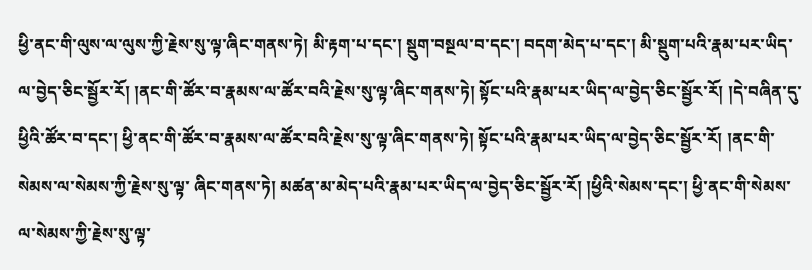ཕྱི་ནང་གི་ལུས་ལ་ལུས་ཀྱི་རྗེས་སུ་ལྟ་ཞིང་གནས་ཏེ། མི་རྟག་པ་དང་། སྡུག་བསྔལ་བ་དང་། བདག་མེད་པ་དང་། མི་སྡུག་པའི་རྣམ་པར་ཡིད་ལ་བྱེད་ཅིང་སྦྱོར་རོ། །ནང་གི་ཚོར་བ་རྣམས་ལ་ཚོར་བའི་རྗེས་སུ་ལྟ་ཞིང་གནས་ཏེ། སྟོང་པའི་རྣམ་པར་ཡིད་ལ་བྱེད་ཅིང་སྦྱོར་རོ། །དེ་བཞིན་དུ་ ཕྱིའི་ཚོར་བ་དང་། ཕྱི་ནང་གི་ཚོར་བ་རྣམས་ལ་ཚོར་བའི་རྗེས་སུ་ལྟ་ཞིང་གནས་ཏེ། སྟོང་པའི་རྣམ་པར་ཡིད་ལ་བྱེད་ཅིང་སྦྱོར་རོ། །ནང་གི་སེམས་ལ་སེམས་ཀྱི་རྗེས་སུ་ལྟ་ ཞིང་གནས་ཏེ། མཚན་མ་མེད་པའི་རྣམ་པར་ཡིད་ལ་བྱེད་ཅིང་སྦྱོར་རོ། །ཕྱིའི་སེམས་དང་། ཕྱི་ནང་གི་སེམས་ལ་སེམས་ཀྱི་རྗེས་སུ་ལྟ་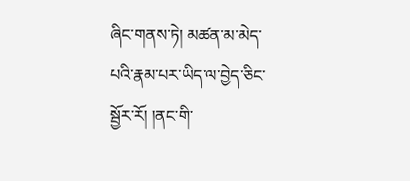ཞིང་གནས་ཏེ། མཚན་མ་མེད་ པའི་རྣམ་པར་ཡིད་ལ་བྱེད་ཅིང་སྦྱོར་རོ། །ནང་གི་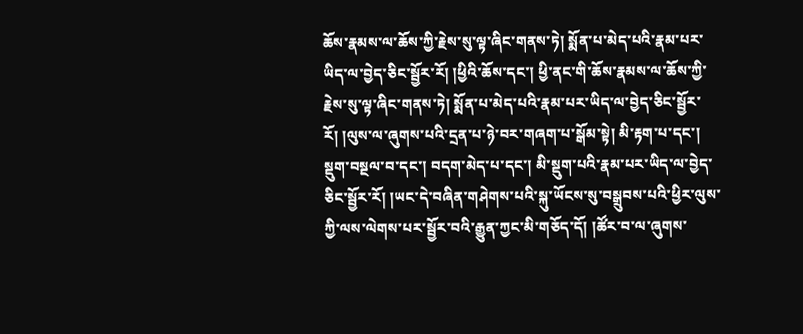ཆོས་རྣམས་ལ་ཆོས་ཀྱི་རྗེས་སུ་ལྟ་ཞིང་གནས་ཏེ། སྨོན་པ་མེད་པའི་རྣམ་པར་ཡིད་ལ་བྱེད་ཅིང་སྦྱོར་རོ། །ཕྱིའི་ཆོས་དང་། ཕྱི་ནང་གི་ཆོས་རྣམས་ལ་ཆོས་ཀྱི་རྗེས་སུ་ལྟ་ཞིང་གནས་ཏེ། སྨོན་པ་མེད་པའི་རྣམ་པར་ཡིད་ལ་བྱེད་ཅིང་སྦྱོར་རོ། །ལུས་ལ་ཞུགས་པའི་དྲན་པ་ཉེ་བར་གཞག་པ་སྒོམ་སྟེ། མི་རྟག་པ་དང་། སྡུག་བསྔལ་བ་དང་། བདག་མེད་པ་དང་། མི་སྡུག་པའི་རྣམ་པར་ཡིད་ལ་བྱེད་ཅིང་སྦྱོར་རོ། །ཡང་དེ་བཞིན་གཤེགས་པའི་སྐུ་ཡོངས་སུ་བསྒྲུབས་པའི་ཕྱིར་ལུས་ ཀྱི་ལས་ལེགས་པར་སྦྱོར་བའི་རྒྱུན་ཀྱང་མི་གཅོད་དོ། །ཚོར་བ་ལ་ཞུགས་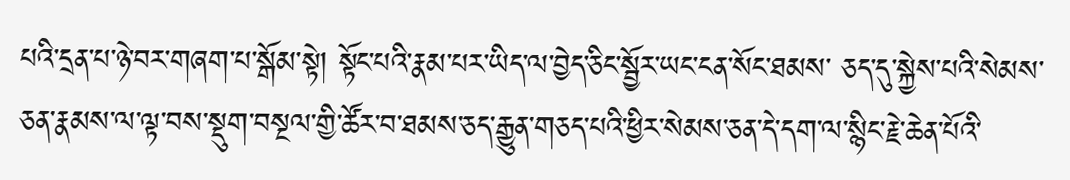པའི་དྲན་པ་ཉེ་བར་གཞག་པ་སྒོམ་སྟེ། སྟོང་པའི་རྣམ་པར་ཡིད་ལ་བྱེད་ཅིང་སྦྱོར་ཡང་ངན་སོང་ཐམས་ ཅད་དུ་སྐྱེས་པའི་སེམས་ཅན་རྣམས་ལ་ལྟ་བས་སྡུག་བསྔལ་གྱི་ཚོར་བ་ཐམས་ཅད་རྒྱུན་གཅད་པའི་ཕྱིར་སེམས་ཅན་དེ་དག་ལ་སྙིང་རྗེ་ཆེན་པོའི་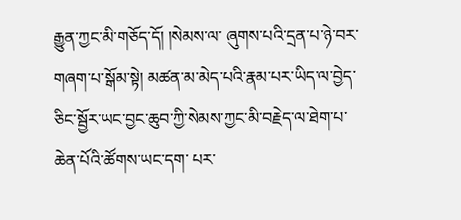རྒྱུན་ཀྱང་མི་གཅོད་དོ། །སེམས་ལ་ ཞུགས་པའི་དྲན་པ་ཉེ་བར་གཞག་པ་སྒོམ་སྟེ། མཚན་མ་མེད་པའི་རྣམ་པར་ཡིད་ལ་བྱེད་ཅིང་སྦྱོར་ཡང་བྱང་ཆུབ་ཀྱི་སེམས་ཀྱང་མི་བརྗེད་ལ་ཐེག་པ་ཆེན་པོའི་ཚོགས་ཡང་དག་ པར་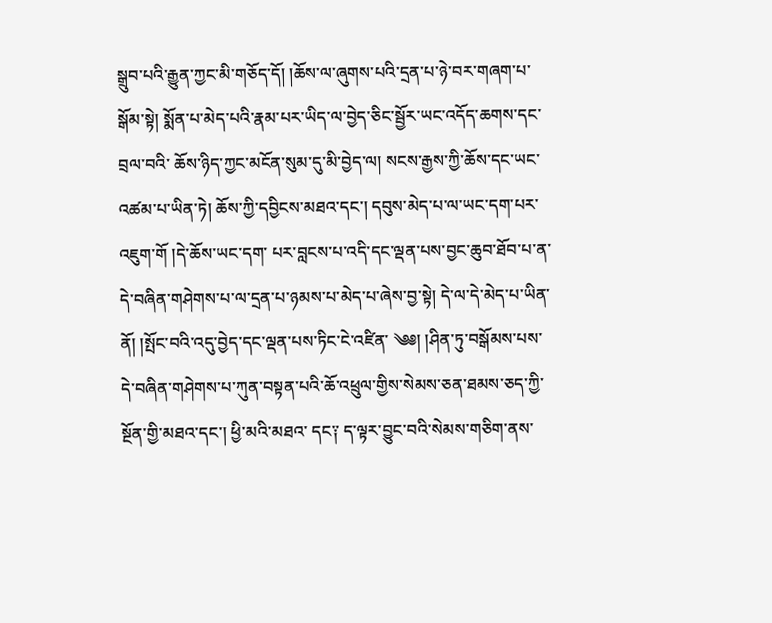སྒྲུབ་པའི་རྒྱུན་ཀྱང་མི་གཅོད་དོ། །ཆོས་ལ་ཞུགས་པའི་དྲན་པ་ཉེ་བར་གཞག་པ་སྒོམ་སྟེ། སྨོན་པ་མེད་པའི་རྣམ་པར་ཡིད་ལ་བྱེད་ཅིང་སྦྱོར་ཡང་འདོད་ཆགས་དང་བྲལ་བའི་ ཆོས་ཉིད་ཀྱང་མངོན་སུམ་དུ་མི་བྱེད་ལ། སངས་རྒྱས་ཀྱི་ཆོས་དང་ཡང་འཚམ་པ་ཡིན་ཏེ། ཆོས་ཀྱི་དབྱིངས་མཐའ་དང་། དབུས་མེད་པ་ལ་ཡང་དག་པར་འཇུག་གོ །དེ་ཆོས་ཡང་དག་ པར་བླངས་པ་འདི་དང་ལྡན་པས་བྱང་ཆུབ་ཐོབ་པ་ན་དེ་བཞིན་གཤེགས་པ་ལ་དྲན་པ་ཉམས་པ་མེད་པ་ཞེས་བྱ་སྟེ། དེ་ལ་དེ་མེད་པ་ཡིན་ནོ། །སྤོང་བའི་འདུ་བྱེད་དང་ལྡན་པས་ཏིང་ངེ་འཛིན་ ༄༅། །ཤིན་ཏུ་བསྒོམས་པས་དེ་བཞིན་གཤེགས་པ་ཀུན་བསྟན་པའི་ཆོ་འཕྲུལ་གྱིས་སེམས་ཅན་ཐམས་ཅད་ཀྱི་སྔོན་གྱི་མཐའ་དང་། ཕྱི་མའི་མཐའ་ དང༑ ད་ལྟར་བྱུང་བའི་སེམས་གཅིག་ནས་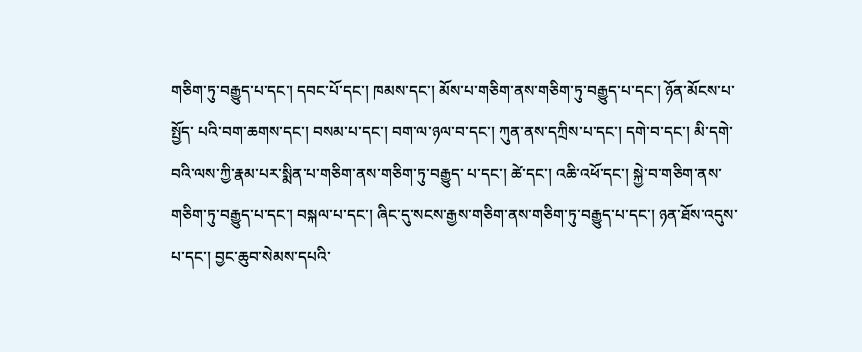གཅིག་ཏུ་བརྒྱུད་པ་དང་། དབང་པོ་དང་། ཁམས་དང་། མོས་པ་གཅིག་ནས་གཅིག་ཏུ་བརྒྱུད་པ་དང་། ཉོན་མོངས་པ་སྤྱོད་ པའི་བག་ཆགས་དང་། བསམ་པ་དང་། བག་ལ་ཉལ་བ་དང་། ཀུན་ནས་དཀྲིས་པ་དང་། དགེ་བ་དང་། མི་དགེ་བའི་ལས་ཀྱི་རྣམ་པར་སྨིན་པ་གཅིག་ནས་གཅིག་ཏུ་བརྒྱུད་ པ་དང་། ཚེ་དང་། འཆི་འཕོ་དང་། སྐྱེ་བ་གཅིག་ནས་གཅིག་ཏུ་བརྒྱུད་པ་དང་། བསྐལ་པ་དང་། ཞིང་དུ་སངས་རྒྱས་གཅིག་ནས་གཅིག་ཏུ་བརྒྱུད་པ་དང་། ཉན་ཐོས་འདུས་ པ་དང་། བྱང་ཆུབ་སེམས་དཔའི་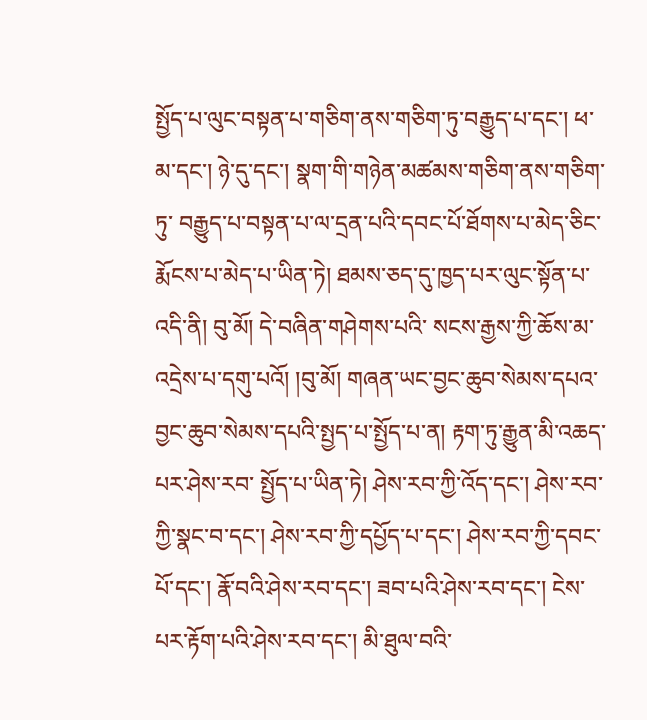སྤྱོད་པ་ལུང་བསྟན་པ་གཅིག་ནས་གཅིག་ཏུ་བརྒྱུད་པ་དང་། ཕ་མ་དང་། ཉེ་དུ་དང་། སྣག་གི་གཉེན་མཚམས་གཅིག་ནས་གཅིག་ཏུ་ བརྒྱུད་པ་བསྟན་པ་ལ་དྲན་པའི་དབང་པོ་ཐོགས་པ་མེད་ཅིང་རྨོངས་པ་མེད་པ་ཡིན་ཏེ། ཐམས་ཅད་དུ་ཁྱད་པར་ལུང་སྟོན་པ་འདི་ནི། བུ་མོ། དེ་བཞིན་གཤེགས་པའི་ སངས་རྒྱས་ཀྱི་ཆོས་མ་འདྲེས་པ་དགུ་པའོ། །བུ་མོ། གཞན་ཡང་བྱང་ཆུབ་སེམས་དཔའ་བྱང་ཆུབ་སེམས་དཔའི་སྤྱད་པ་སྤྱོད་པ་ན། རྟག་ཏུ་རྒྱུན་མི་འཆད་པར་ཤེས་རབ་ སྤྱོད་པ་ཡིན་ཏེ། ཤེས་རབ་ཀྱི་འོད་དང་། ཤེས་རབ་ཀྱི་སྣང་བ་དང་། ཤེས་རབ་ཀྱི་དཔྱོད་པ་དང་། ཤེས་རབ་ཀྱི་དབང་པོ་དང་། རྣོ་བའི་ཤེས་རབ་དང་། ཟབ་པའི་ཤེས་རབ་དང་། ངེས་པར་རྟོག་པའི་ཤེས་རབ་དང་། མི་ཐུལ་བའི་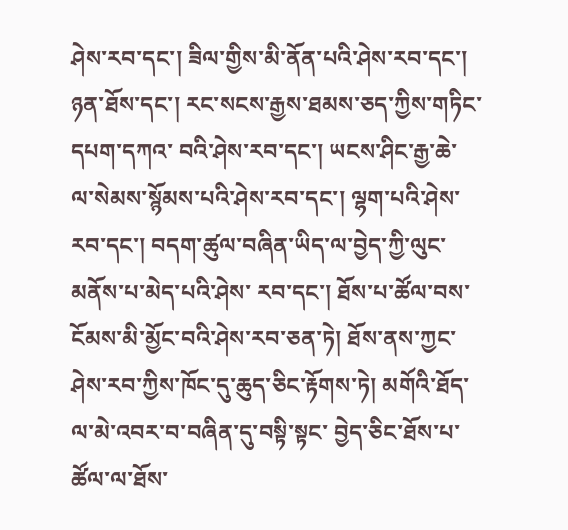ཤེས་རབ་དང་། ཟིལ་གྱིས་མི་ནོན་པའི་ཤེས་རབ་དང་། ཉན་ཐོས་དང་། རང་སངས་རྒྱས་ཐམས་ཅད་ཀྱིས་གཏིང་དཔག་དཀའ་ བའི་ཤེས་རབ་དང་། ཡངས་ཤིང་རྒྱ་ཆེ་ལ་སེམས་སྙོམས་པའི་ཤེས་རབ་དང་། ལྷག་པའི་ཤེས་རབ་དང་། བདག་ཚུལ་བཞིན་ཡིད་ལ་བྱེད་ཀྱི་ལུང་མནོས་པ་མེད་པའི་ཤེས་ རབ་དང་། ཐོས་པ་ཚོལ་བས་ངོམས་མི་མྱོང་བའི་ཤེས་རབ་ཅན་ཏེ། ཐོས་ནས་ཀྱང་ཤེས་རབ་ཀྱིས་ཁོང་དུ་ཆུད་ཅིང་རྟོགས་ཏེ། མགོའི་ཐོད་ལ་མེ་འབར་བ་བཞིན་དུ་བསྟི་སྟང་ བྱེད་ཅིང་ཐོས་པ་ཚོལ་ལ་ཐོས་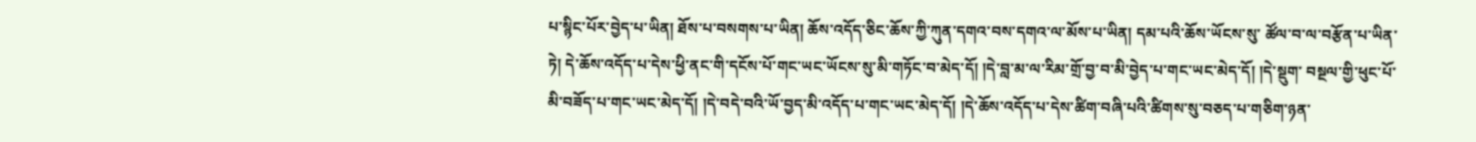པ་སྙིང་པོར་བྱེད་པ་ཡིན། ཐོས་པ་བསགས་པ་ཡིན། ཆོས་འདོད་ཅིང་ཆོས་ཀྱི་ཀུན་དགའ་བས་དགའ་ལ་མོས་པ་ཡིན། དམ་པའི་ཆོས་ཡོངས་སུ་ ཚོལ་བ་ལ་བརྩོན་པ་ཡིན་ཏེ། དེ་ཆོས་འདོད་པ་དེས་ཕྱི་ནང་གི་དངོས་པོ་གང་ཡང་ཡོངས་སུ་མི་གཏོང་བ་མེད་དོ། །དེ་བླ་མ་ལ་རིམ་གྲོ་བྱ་བ་མི་བྱེད་པ་གང་ཡང་མེད་དོ། །དེ་སྡུག་ བསྔལ་གྱི་ཕུང་པོ་མི་བཟོད་པ་གང་ཡང་མེད་དོ། །དེ་བདེ་བའི་ཡོ་བྱད་མི་འདོད་པ་གང་ཡང་མེད་དོ། །དེ་ཆོས་འདོད་པ་དེས་ཚིག་བཞི་པའི་ཚིགས་སུ་བཅད་པ་གཅིག་ཉན་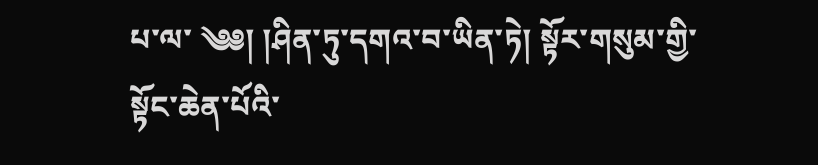པ་ལ་ ༄༅། །ཤིན་ཏུ་དགའ་བ་ཡིན་ཏེ། སྟོར་གསུམ་གྱི་སྟོང་ཆེན་པོའི་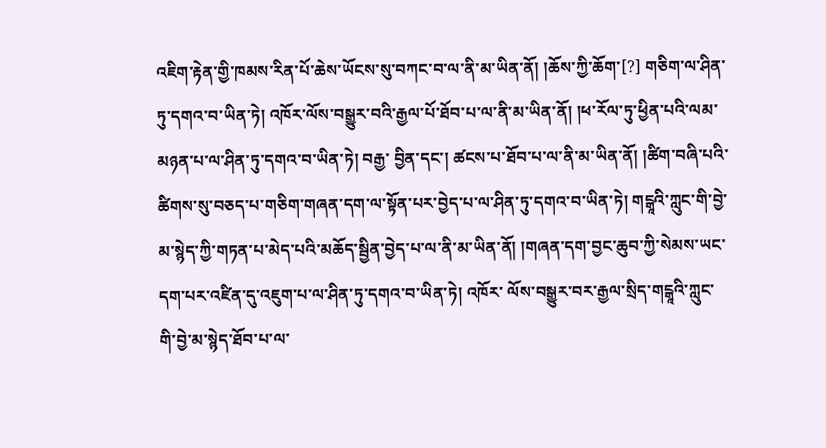འཇིག་རྟེན་གྱི་ཁམས་རིན་པོ་ཆེས་ཡོངས་སུ་བཀང་བ་ལ་ནི་མ་ཡིན་ནོ། །ཆོས་ཀྱི་ཆོག་[?] གཅིག་ལ་ཤིན་ཏུ་དགའ་བ་ཡིན་ཏེ། འཁོར་ལོས་བསྒྱུར་བའི་རྒྱལ་པོ་ཐོབ་པ་ལ་ནི་མ་ཡིན་ནོ། །ཕ་རོལ་ཏུ་ཕྱིན་པའི་ལམ་མཉན་པ་ལ་ཤིན་ཏུ་དགའ་བ་ཡིན་ཏེ། བརྒྱ་ བྱིན་དང་། ཚངས་པ་ཐོབ་པ་ལ་ནི་མ་ཡིན་ནོ། །ཚིག་བཞི་པའི་ཚིགས་སུ་བཅད་པ་གཅིག་གཞན་དག་ལ་སྟོན་པར་བྱེད་པ་ལ་ཤིན་ཏུ་དགའ་བ་ཡིན་ཏེ། གངྒཱའི་ཀླུང་གི་བྱེ་ མ་སྙེད་ཀྱི་གཏན་པ་མེད་པའི་མཆོད་སྦྱིན་བྱེད་པ་ལ་ནི་མ་ཡིན་ནོ། །གཞན་དག་བྱང་ཆུབ་ཀྱི་སེམས་ཡང་དག་པར་འཛིན་དུ་འཇུག་པ་ལ་ཤིན་ཏུ་དགའ་བ་ཡིན་ཏེ། འཁོར་ ལོས་བསྒྱུར་བར་རྒྱལ་སྲིད་གངྒཱའི་ཀླུང་གི་བྱེ་མ་སྙེད་ཐོབ་པ་ལ་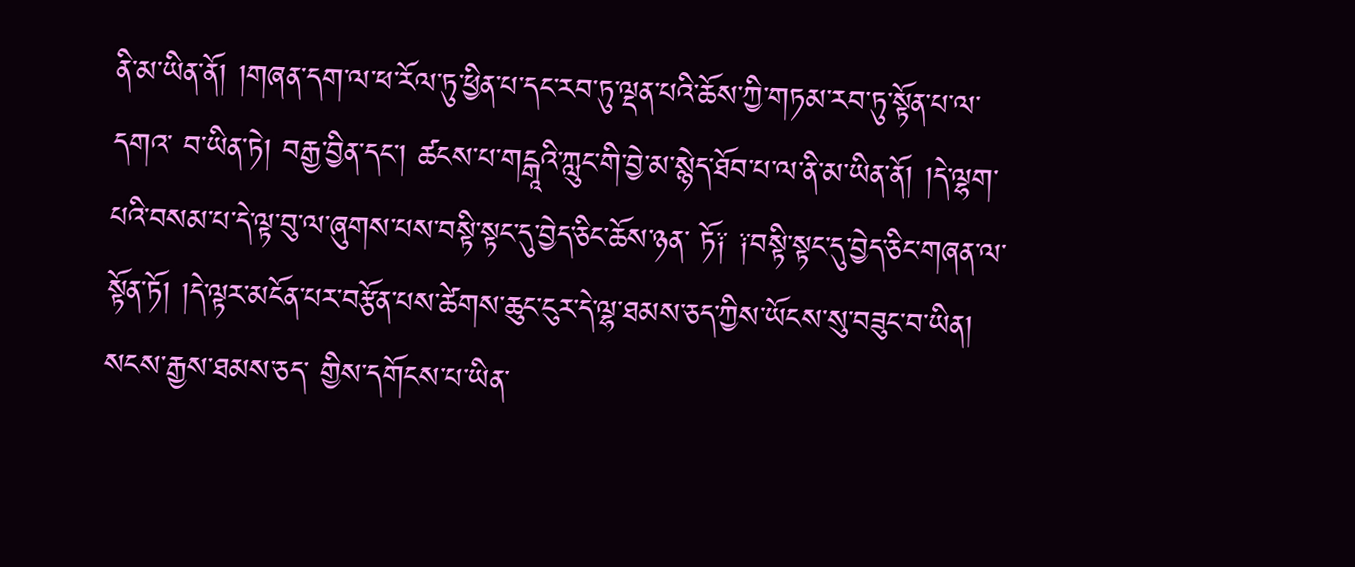ནི་མ་ཡིན་ནོ། །གཞན་དག་ལ་ཕ་རོལ་ཏུ་ཕྱིན་པ་དང་རབ་ཏུ་ལྡན་པའི་ཆོས་ཀྱི་གཏམ་རབ་ཏུ་སྟོན་པ་ལ་དགའ་ བ་ཡིན་ཏེ། བརྒྱ་བྱིན་དང་། ཚངས་པ་གངྒཱའི་ཀླུང་གི་བྱེ་མ་སྙེད་ཐོབ་པ་ལ་ནི་མ་ཡིན་ནོ། །དེ་ལྷག་པའི་བསམ་པ་དེ་ལྟ་བུ་ལ་ཞུགས་པས་བསྟི་སྟང་དུ་བྱེད་ཅིང་ཆོས་ཉན་ ཏོ༑ ༑བསྟི་སྟང་དུ་བྱེད་ཅིང་གཞན་ལ་སྟོན་ཏོ། །དེ་ལྟར་མངོན་པར་བརྩོན་པས་ཚེགས་ཆུང་ངུར་དེ་ལྷ་ཐམས་ཅད་ཀྱིས་ཡོངས་སུ་བཟུང་བ་ཡིན། སངས་རྒྱས་ཐམས་ཅད་ གྱིས་དགོངས་པ་ཡིན་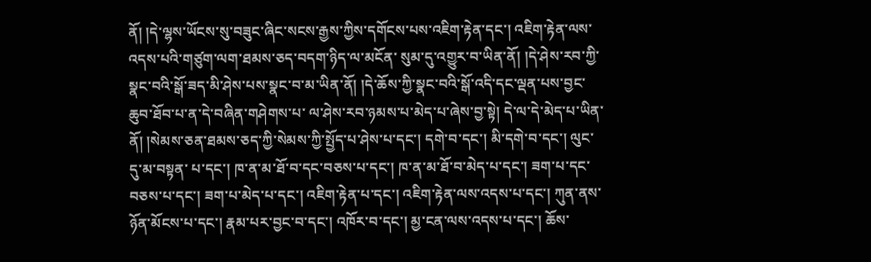ནོ། །དེ་ལྷས་ཡོངས་སུ་བཟུང་ཞིང་སངས་རྒྱས་ཀྱིས་དགོངས་པས་འཇིག་རྟེན་དང་། འཇིག་རྟེན་ལས་འདས་པའི་གཙུག་ལག་ཐམས་ཅད་བདག་ཉིད་ལ་མངོན་ སུམ་དུ་འགྱུར་བ་ཡིན་ནོ། །དེ་ཤེས་རབ་ཀྱི་སྣང་བའི་སྒོ་ཟད་མི་ཤེས་པས་སྣང་བ་མ་ཡིན་ནོ། །དེ་ཆོས་ཀྱི་སྣང་བའི་སྒོ་འདི་དང་ལྡན་པས་བྱང་ཆུབ་ཐོབ་པ་ན་དེ་བཞིན་གཤེགས་པ་ ལ་ཤེས་རབ་ཉམས་པ་མེད་པ་ཞེས་བྱ་སྟེ། དེ་ལ་དེ་མེད་པ་ཡིན་ནོ། །སེམས་ཅན་ཐམས་ཅད་ཀྱི་སེམས་ཀྱི་སྤྱོད་པ་ཤེས་པ་དང་། དགེ་བ་དང་། མི་དགེ་བ་དང་། ལུང་དུ་མ་བསྟན་ པ་དང་། ཁ་ན་མ་ཐོ་བ་དང་བཅས་པ་དང་། ཁ་ན་མ་ཐོ་བ་མེད་པ་དང་། ཟག་པ་དང་བཅས་པ་དང་། ཟག་པ་མེད་པ་དང་། འཇིག་རྟེན་པ་དང་། འཇིག་རྟེན་ལས་འདས་པ་དང་། ཀུན་ནས་ཉོན་མོངས་པ་དང་། རྣམ་པར་བྱང་བ་དང་། འཁོར་བ་དང་། མྱ་ངན་ལས་འདས་པ་དང་། ཆོས་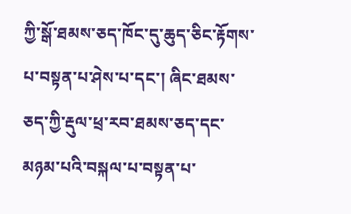ཀྱི་སྒོ་ཐམས་ཅད་ཁོང་དུ་ཆུད་ཅིང་རྟོགས་པ་བསྟན་པ་ཤེས་པ་དང་། ཞིང་ཐམས་ཅད་ཀྱི་རྡུལ་ཕྲ་རབ་ཐམས་ཅད་དང་མཉམ་པའི་བསྐལ་པ་བསྟན་པ་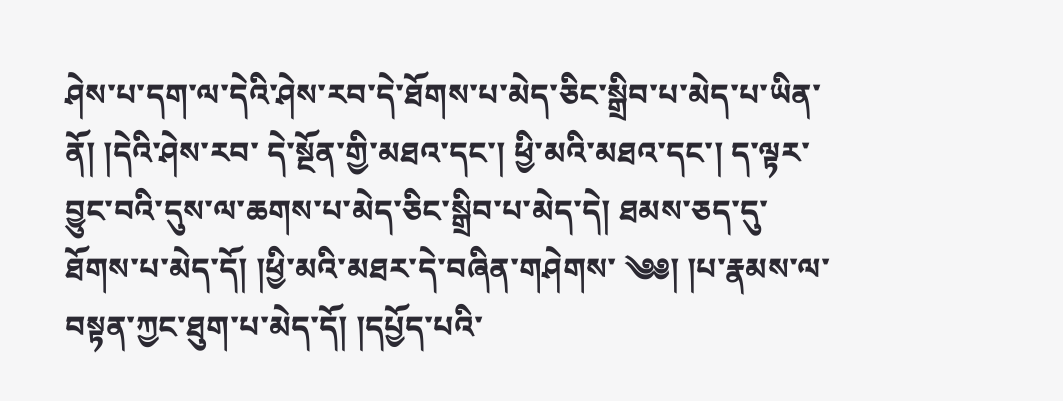ཤེས་པ་དག་ལ་དེའི་ཤེས་རབ་དེ་ཐོགས་པ་མེད་ཅིང་སྒྲིབ་པ་མེད་པ་ཡིན་ནོ། །དེའི་ཤེས་རབ་ དེ་སྔོན་གྱི་མཐའ་དང་། ཕྱི་མའི་མཐའ་དང་། ད་ལྟར་བྱུང་བའི་དུས་ལ་ཆགས་པ་མེད་ཅིང་སྒྲིབ་པ་མེད་དེ། ཐམས་ཅད་དུ་ཐོགས་པ་མེད་དོ། །ཕྱི་མའི་མཐར་དེ་བཞིན་གཤེགས་ ༄༅། །པ་རྣམས་ལ་བསྟན་ཀྱང་ཐུག་པ་མེད་དོ། །དཔྱོད་པའི་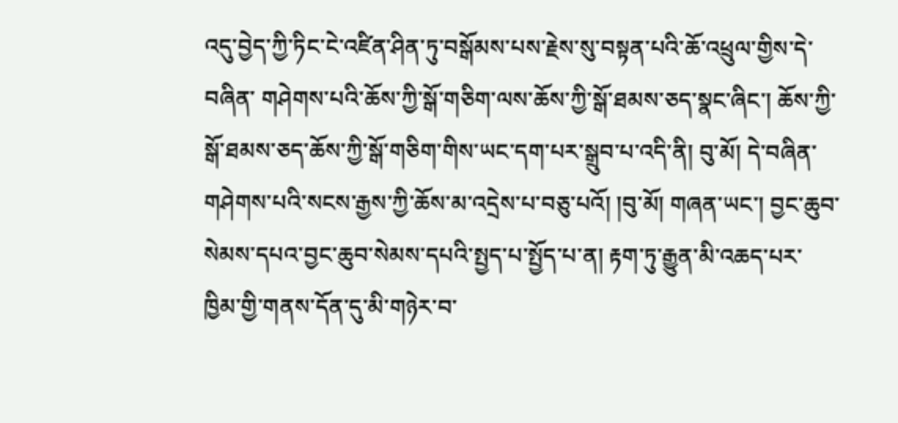འདུ་བྱེད་ཀྱི་ཏིང་ངེ་འཛིན་ཤིན་ཏུ་བསྒོམས་པས་རྗེས་སུ་བསྟན་པའི་ཆོ་འཕྲུལ་གྱིས་དེ་བཞིན་ གཤེགས་པའི་ཆོས་ཀྱི་སྒོ་གཅིག་ལས་ཆོས་ཀྱི་སྒོ་ཐམས་ཅད་སྣང་ཞིང་། ཆོས་ཀྱི་སྒོ་ཐམས་ཅད་ཆོས་ཀྱི་སྒོ་གཅིག་གིས་ཡང་དག་པར་སྒྲུབ་པ་འདི་ནི། བུ་མོ། དེ་བཞིན་ གཤེགས་པའི་སངས་རྒྱས་ཀྱི་ཆོས་མ་འདྲེས་པ་བཅུ་པའོ། །བུ་མོ། གཞན་ཡང་། བྱང་ཆུབ་སེམས་དཔའ་བྱང་ཆུབ་སེམས་དཔའི་སྤྱད་པ་སྤྱོད་པ་ན། རྟག་ཏུ་རྒྱུན་མི་འཆད་པར་ ཁྱིམ་གྱི་གནས་དོན་དུ་མི་གཉེར་བ་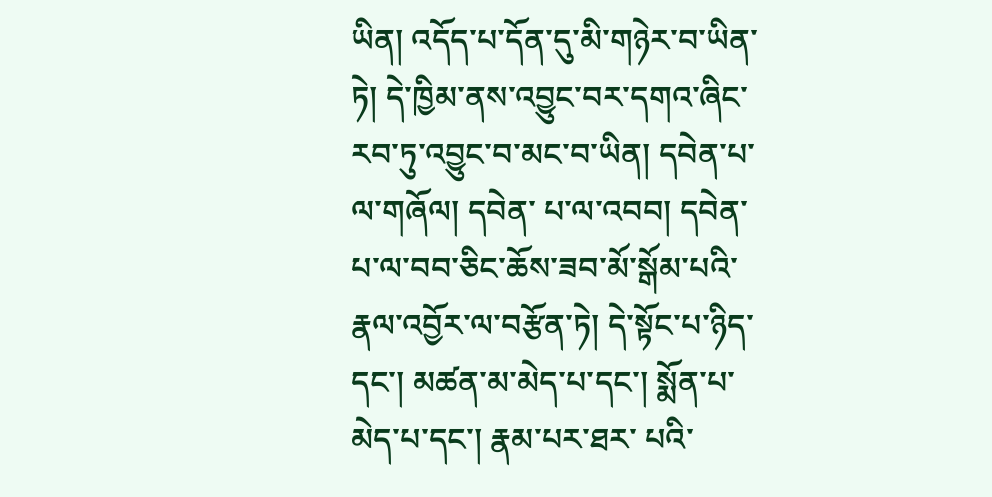ཡིན། འདོད་པ་དོན་དུ་མི་གཉེར་བ་ཡིན་ཏེ། དེ་ཁྱིམ་ནས་འབྱུང་བར་དགའ་ཞིང་རབ་ཏུ་འབྱུང་བ་མང་བ་ཡིན། དབེན་པ་ལ་གཞོལ། དབེན་ པ་ལ་འབབ། དབེན་པ་ལ་བབ་ཅིང་ཆོས་ཟབ་མོ་སྒོམ་པའི་རྣལ་འབྱོར་ལ་བརྩོན་ཏེ། དེ་སྟོང་པ་ཉིད་དང་། མཚན་མ་མེད་པ་དང་། སྨོན་པ་མེད་པ་དང་། རྣམ་པར་ཐར་ པའི་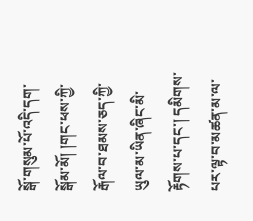སྒོ་གསུམ་པོ་འདི་དག་སྒོམ་མོ། །གང་ཕས་ཀྱི་རྒོལ་བ་ཐམས་ཅད་ཀྱི་ཡུལ་མ་ཡིན་ཞིང་མི་རྟོགས་པ་དང་། དམིགས་པར་ལྟ་བ་མཚན་མ་ལ་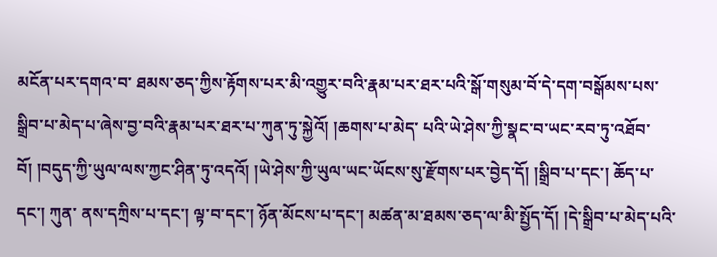མངོན་པར་དགའ་བ་ ཐམས་ཅད་ཀྱིས་རྟོགས་པར་མི་འགྱུར་བའི་རྣམ་པར་ཐར་པའི་སྒོ་གསུམ་བོ་དེ་དག་བསྒོམས་པས་སྒྲིབ་པ་མེད་པ་ཞེས་བྱ་བའི་རྣམ་པར་ཐར་པ་ཀུན་ཏུ་སྐྱེའོ། །ཆགས་པ་མེད་ པའི་ཡེ་ཤེས་ཀྱི་སྣང་བ་ཡང་རབ་ཏུ་འཐོབ་བོ། །བདུད་ཀྱི་ཡུལ་ལས་ཀྱང་ཤིན་ཏུ་འདའོ། །ཡེ་ཤེས་ཀྱི་ཡུལ་ཡང་ཡོངས་སུ་རྫོགས་པར་བྱེད་དོ། །སྒྲིབ་པ་དང་། ཆོད་པ་དང་། ཀུན་ ནས་དཀྲིས་པ་དང་། ལྟ་བ་དང་། ཉོན་མོངས་པ་དང་། མཚན་མ་ཐམས་ཅད་ལ་མི་སྤྱོད་དོ། །དེ་སྒྲིབ་པ་མེད་པའི་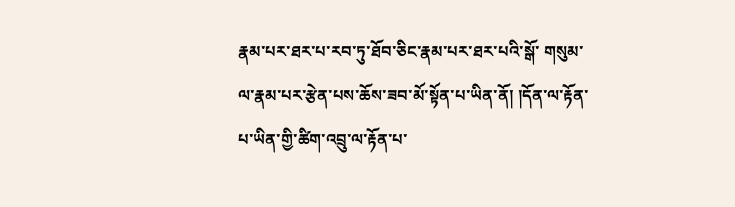རྣམ་པར་ཐར་པ་རབ་ཏུ་ཐོབ་ཅིང་རྣམ་པར་ཐར་པའི་སྒོ་ གསུམ་ལ་རྣམ་པར་རྩེན་པས་ཆོས་ཟབ་མོ་སྟོན་པ་ཡིན་ནོ། །དོན་ལ་རྟོན་པ་ཡིན་གྱི་ཚིག་འབྲུ་ལ་རྟོན་པ་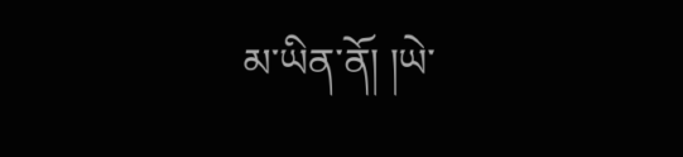མ་ཡིན་ནོ། །ཡེ་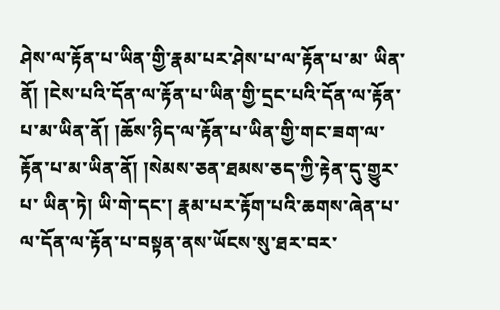ཤེས་ལ་རྟོན་པ་ཡིན་གྱི་རྣམ་པར་ཤེས་པ་ལ་རྟོན་པ་མ་ ཡིན་ནོ། །ངེས་པའི་དོན་ལ་རྟོན་པ་ཡིན་གྱི་དྲང་པའི་དོན་ལ་རྟོན་པ་མ་ཡིན་ནོ། །ཆོས་ཉིད་ལ་རྟོན་པ་ཡིན་གྱི་གང་ཟག་ལ་རྟོན་པ་མ་ཡིན་ནོ། །སེམས་ཅན་ཐམས་ཅད་ཀྱི་རྟེན་དུ་གྱུར་པ་ ཡིན་ཏེ། ཡི་གེ་དང་། རྣམ་པར་རྟོག་པའི་ཆགས་ཞེན་པ་ལ་དོན་ལ་རྟོན་པ་བསྟན་ནས་ཡོངས་སུ་ཐར་བར་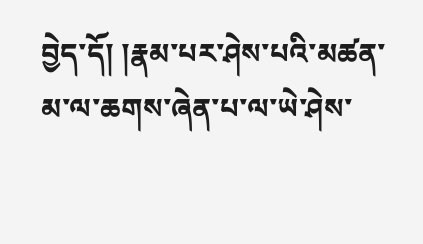བྱེད་དོ། །རྣམ་པར་ཤེས་པའི་མཚན་མ་ལ་ཆགས་ཞེན་པ་ལ་ཡེ་ཤེས་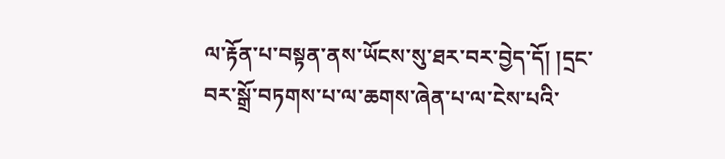ལ་རྟོན་པ་བསྟན་ནས་ཡོངས་སུ་ཐར་བར་བྱེད་དོ། །དྲང་བར་སྒྲོ་བཏགས་པ་ལ་ཆགས་ཞེན་པ་ལ་ངེས་པའི་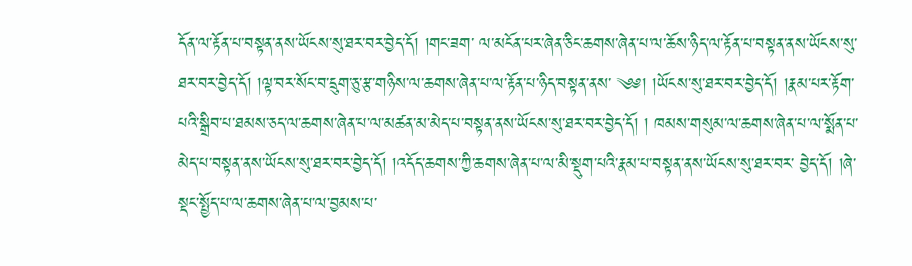དོན་ལ་རྟོན་པ་བསྟན་ནས་ཡོངས་སུ་ཐར་བར་བྱེད་དོ། །གང་ཟག་ ལ་མངོན་པར་ཞེན་ཅིང་ཆགས་ཞེན་པ་ལ་ཆོས་ཉིད་ལ་རྟོན་པ་བསྟན་ནས་ཡོངས་སུ་ཐར་བར་བྱེད་དོ། །ལྟ་བར་སོང་བ་དྲུག་ཅུ་རྩ་གཉིས་ལ་ཆགས་ཞེན་པ་ལ་རྟོན་པ་ཉིད་བསྟན་ནས་ ༄༅། །ཡོངས་སུ་ཐར་བར་བྱེད་དོ། །རྣམ་པར་རྟོག་པའི་སྒྲིབ་པ་ཐམས་ཅད་ལ་ཆགས་ཞེན་པ་ལ་མཚན་མ་མེད་པ་བསྟན་ནས་ཡོངས་སུ་ཐར་བར་བྱེད་དོ། ། ཁམས་གསུམ་ལ་ཆགས་ཞེན་པ་ལ་སྨོན་པ་མེད་པ་བསྟན་ནས་ཡོངས་སུ་ཐར་བར་བྱེད་དོ། །འདོད་ཆགས་ཀྱི་ཆགས་ཞེན་པ་ལ་མི་སྡུག་པའི་རྣམ་པ་བསྟན་ནས་ཡོངས་སུ་ཐར་བར་ བྱེད་དོ། །ཞེ་སྡང་སྤྱོད་པ་ལ་ཆགས་ཞེན་པ་ལ་བྱམས་པ་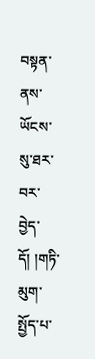བསྟན་ནས་ཡོངས་སུ་ཐར་བར་བྱེད་དོ། །གཏི་མུག་སྤྱོད་པ་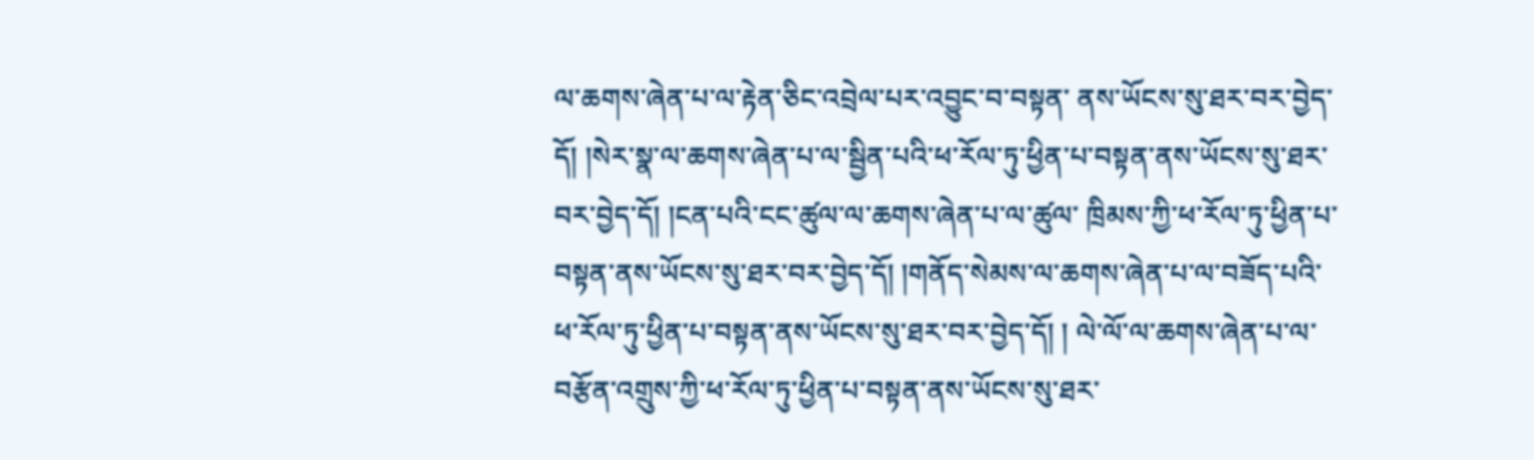ལ་ཆགས་ཞེན་པ་ལ་རྟེན་ཅིང་འབྲེལ་པར་འབྱུང་བ་བསྟན་ ནས་ཡོངས་སུ་ཐར་བར་བྱེད་དོ། །སེར་སྣ་ལ་ཆགས་ཞེན་པ་ལ་སྦྱིན་པའི་ཕ་རོལ་ཏུ་ཕྱིན་པ་བསྟན་ནས་ཡོངས་སུ་ཐར་བར་བྱེད་དོ། །ངན་པའི་ངང་ཚུལ་ལ་ཆགས་ཞེན་པ་ལ་ཚུལ་ ཁྲིམས་ཀྱི་ཕ་རོལ་ཏུ་ཕྱིན་པ་བསྟན་ནས་ཡོངས་སུ་ཐར་བར་བྱེད་དོ། །གནོད་སེམས་ལ་ཆགས་ཞེན་པ་ལ་བཟོད་པའི་ཕ་རོལ་ཏུ་ཕྱིན་པ་བསྟན་ནས་ཡོངས་སུ་ཐར་བར་བྱེད་དོ། ། ལེ་ལོ་ལ་ཆགས་ཞེན་པ་ལ་བརྩོན་འགྲུས་ཀྱི་ཕ་རོལ་ཏུ་ཕྱིན་པ་བསྟན་ནས་ཡོངས་སུ་ཐར་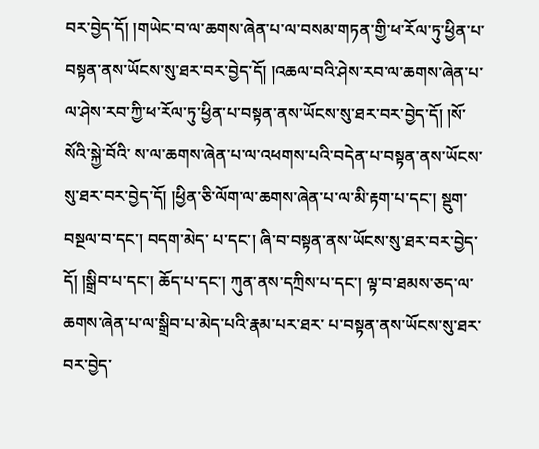བར་བྱེད་དོ། །གཡེང་བ་ལ་ཆགས་ཞེན་པ་ལ་བསམ་གཏན་གྱི་ཕ་རོལ་ཏུ་ཕྱིན་པ་ བསྟན་ནས་ཡོངས་སུ་ཐར་བར་བྱེད་དོ། །འཆལ་བའི་ཤེས་རབ་ལ་ཆགས་ཞེན་པ་ལ་ཤེས་རབ་ཀྱི་ཕ་རོལ་ཏུ་ཕྱིན་པ་བསྟན་ནས་ཡོངས་སུ་ཐར་བར་བྱེད་དོ། །སོ་སོའི་སྐྱེ་བོའི་ ས་ལ་ཆགས་ཞེན་པ་ལ་འཕགས་པའི་བདེན་པ་བསྟན་ནས་ཡོངས་སུ་ཐར་བར་བྱེད་དོ། །ཕྱིན་ཅི་ལོག་ལ་ཆགས་ཞེན་པ་ལ་མི་རྟག་པ་དང་། སྡུག་བསྔལ་བ་དང་། བདག་མེད་ པ་དང་། ཞི་བ་བསྟན་ནས་ཡོངས་སུ་ཐར་བར་བྱེད་དོ། །སྒྲིབ་པ་དང་། ཆོད་པ་དང་། ཀུན་ནས་དཀྲིས་པ་དང་། ལྟ་བ་ཐམས་ཅད་ལ་ཆགས་ཞེན་པ་ལ་སྒྲིབ་པ་མེད་པའི་རྣམ་པར་ཐར་ པ་བསྟན་ནས་ཡོངས་སུ་ཐར་བར་བྱེད་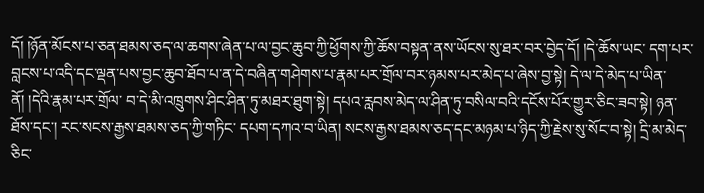དོ། །ཉོན་མོངས་པ་ཅན་ཐམས་ཅད་ལ་ཆགས་ཞེན་པ་ལ་བྱང་ཆུབ་ཀྱི་ཕྱོགས་ཀྱི་ཆོས་བསྟན་ནས་ཡོངས་སུ་ཐར་བར་བྱེད་དོ། །དེ་ཆོས་ཡང་ དག་པར་བླངས་པ་འདི་དང་ལྡན་པས་བྱང་ཆུབ་ཐོབ་པ་ན་དེ་བཞིན་གཤེགས་པ་རྣམ་པར་གྲོལ་བར་ཉམས་པར་མེད་པ་ཞེས་བྱ་སྟེ། དེ་ལ་དེ་མེད་པ་ཡིན་ནོ། །དེའི་རྣམ་པར་གྲོལ་ བ་དེ་མི་འཁྲུགས་ཤིང་ཤིན་ཏུ་མཐར་ཐུག་སྟེ། དཔའ་རླབས་མེད་ལ་ཤིན་ཏུ་བསིལ་བའི་དངོས་པོར་གྱུར་ཅིང་ཟབ་སྟེ། ཉན་ཐོས་དང་། རང་སངས་རྒྱས་ཐམས་ཅད་ཀྱི་གཏིང་ དཔག་དཀའ་བ་ཡིན། སངས་རྒྱས་ཐམས་ཅད་དང་མཉམ་པ་ཉིད་ཀྱི་རྗེས་སུ་སོང་བ་སྟེ། དྲི་མ་མེད་ཅིང་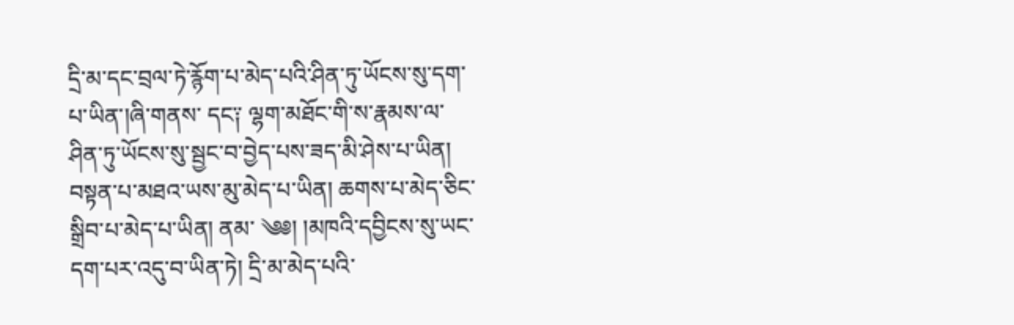དྲི་མ་དང་བྲལ་ཏེ་རྙོག་པ་མེད་པའི་ཤིན་ཏུ་ཡོངས་སུ་དག་པ་ཡིན་།ཞི་གནས་ དང༑ ལྷག་མཐོང་གི་ས་རྣམས་ལ་ཤིན་ཏུ་ཡོངས་སུ་སྦྱང་བ་བྱེད་པས་ཟད་མི་ཤེས་པ་ཡིན། བསྟན་པ་མཐའ་ཡས་མུ་མེད་པ་ཡིན། ཆགས་པ་མེད་ཅིང་སྒྲིབ་པ་མེད་པ་ཡིན། ནམ་ ༄༅། །མཁའི་དབྱིངས་སུ་ཡང་དག་པར་འདུ་བ་ཡིན་ཏེ། དྲི་མ་མེད་པའི་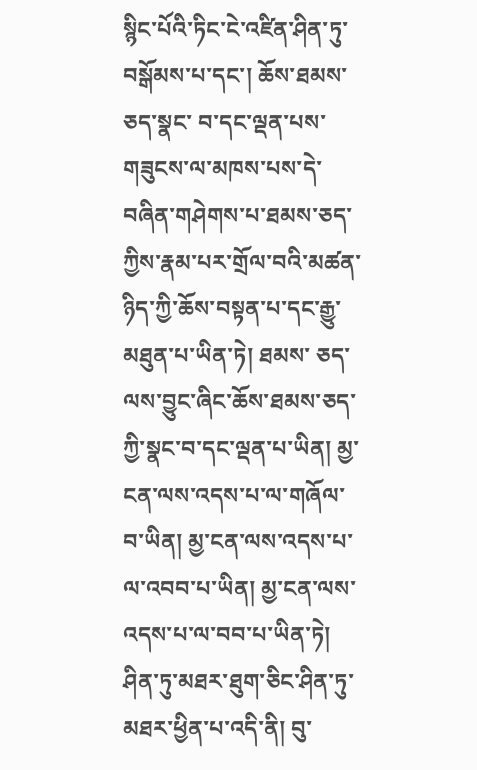སྙིང་པོའི་ཏིང་ངེ་འཛིན་ཤིན་ཏུ་བསྒོམས་པ་དང་། ཆོས་ཐམས་ཅད་སྣང་ བ་དང་ལྡན་པས་གཟུངས་ལ་མཁས་པས་དེ་བཞིན་གཤེགས་པ་ཐམས་ཅད་ཀྱིས་རྣམ་པར་གྲོལ་བའི་མཚན་ཉིད་ཀྱི་ཆོས་བསྟན་པ་དང་རྒྱུ་མཐུན་པ་ཡིན་ཏེ། ཐམས་ ཅད་ལས་བྱུང་ཞིང་ཆོས་ཐམས་ཅད་ཀྱི་སྣང་བ་དང་ལྡན་པ་ཡིན། མྱ་ངན་ལས་འདས་པ་ལ་གཞོལ་བ་ཡིན། མྱ་ངན་ལས་འདས་པ་ལ་འབབ་པ་ཡིན། མྱ་ངན་ལས་ འདས་པ་ལ་བབ་པ་ཡིན་ཏེ། ཤིན་ཏུ་མཐར་ཐུག་ཅིང་ཤིན་ཏུ་མཐར་ཕྱིན་པ་འདི་ནི། བུ་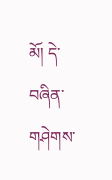མོ། དེ་བཞིན་གཤེགས་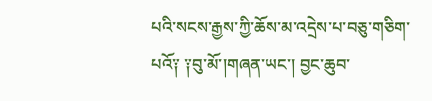པའི་སངས་རྒྱས་ཀྱི་ཆོས་མ་འདྲེས་པ་བཅུ་གཅིག་ པའོ༑ ༑བུ་མོ་།གཞན་ཡང་། བྱང་ཆུབ་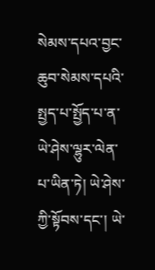སེམས་དཔའ་བྱང་ཆུབ་སེམས་དཔའི་སྤྱད་པ་སྤྱོད་པ་ན་ཡེ་ཤེས་ལྷུར་ལེན་པ་ཡིན་ཏེ། ཡེ་ཤེས་ཀྱི་སྟོབས་དང་། ཡེ་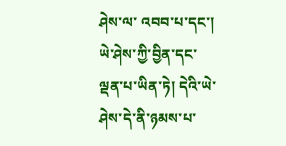ཤེས་ལ་ འབབ་པ་དང་། ཡེ་ཤེས་ཀྱི་བྱིན་དང་ལྡན་པ་ཡིན་ཏེ། དེའི་ཡེ་ཤེས་དེ་ནི་ཉམས་པ་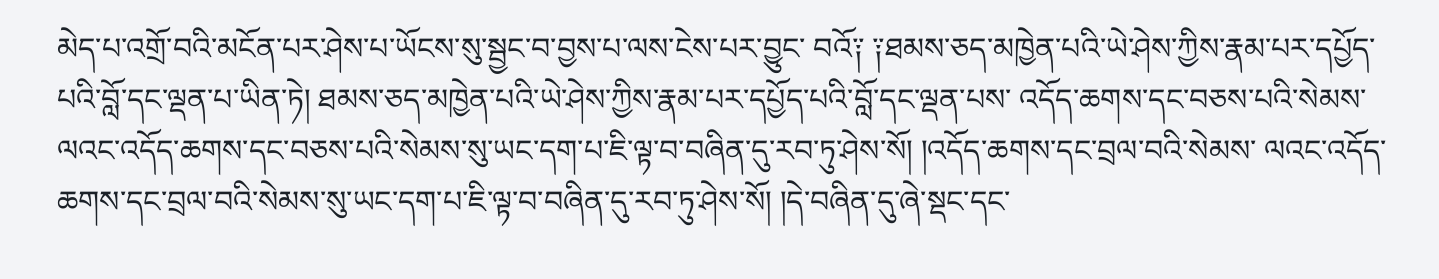མེད་པ་འགྲོ་བའི་མངོན་པར་ཤེས་པ་ཡོངས་སུ་སྦྱང་བ་བྱས་པ་ལས་ངེས་པར་བྱུང་ བའོ༑ ༑ཐམས་ཅད་མཁྱེན་པའི་ཡེ་ཤེས་ཀྱིས་རྣམ་པར་དཔྱོད་པའི་བློ་དང་ལྡན་པ་ཡིན་ཏེ། ཐམས་ཅད་མཁྱེན་པའི་ཡེ་ཤེས་ཀྱིས་རྣམ་པར་དཔྱོད་པའི་བློ་དང་ལྡན་པས་ འདོད་ཆགས་དང་བཅས་པའི་སེམས་ལའང་འདོད་ཆགས་དང་བཅས་པའི་སེམས་སུ་ཡང་དག་པ་ཇི་ལྟ་བ་བཞིན་དུ་རབ་ཏུ་ཤེས་སོ། །འདོད་ཆགས་དང་བྲལ་བའི་སེམས་ ལའང་འདོད་ཆགས་དང་བྲལ་བའི་སེམས་སུ་ཡང་དག་པ་ཇི་ལྟ་བ་བཞིན་དུ་རབ་ཏུ་ཤེས་སོ། །དེ་བཞིན་དུ་ཞེ་སྡང་དང་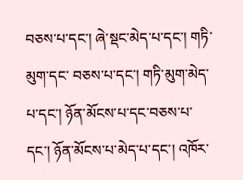བཅས་པ་དང་། ཞེ་སྡང་མེད་པ་དང་། གཏི་མུག་དང་ བཅས་པ་དང་། གཏི་མུག་མེད་པ་དང་། ཉོན་མོངས་པ་དང་བཅས་པ་དང་། ཉོན་མོངས་པ་མེད་པ་དང་། འཁོར་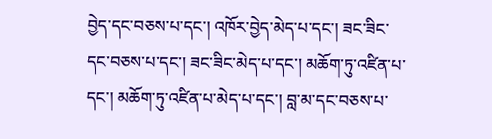བྱེད་དང་བཅས་པ་དང་། འཁོར་བྱེད་མེད་པ་དང་། ཟང་ཟིང་དང་བཅས་པ་དང་། ཟང་ཟིང་མེད་པ་དང་། མཆོག་ཏུ་འཛིན་པ་དང་། མཆོག་ཏུ་འཛིན་པ་མེད་པ་དང་། བླ་མ་དང་བཅས་པ་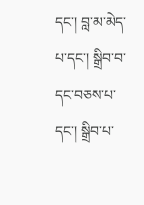དང་། བླ་མ་མེད་པ་དང་། སྒྲིབ་བ་དང་བཅས་པ་དང་། སྒྲིབ་པ་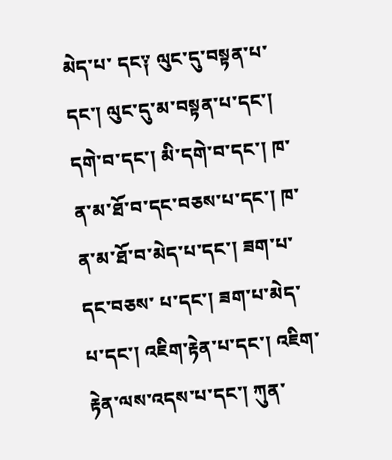མེད་པ་ དང༑ ལུང་དུ་བསྟན་པ་དང་། ལུང་དུ་མ་བསྟན་པ་དང་། དགེ་བ་དང་། མི་དགེ་བ་དང་། ཁ་ན་མ་ཐོ་བ་དང་བཅས་པ་དང་། ཁ་ན་མ་ཐོ་བ་མེད་པ་དང་། ཟག་པ་དང་བཅས་ པ་དང་། ཟག་པ་མེད་པ་དང་། འཇིག་རྟེན་པ་དང་། འཇིག་རྟེན་ལས་འདས་པ་དང་། ཀུན་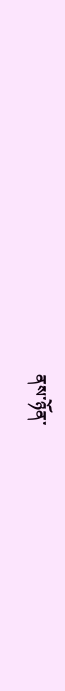ནས་ཉོན་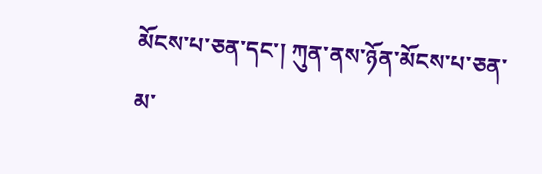མོངས་པ་ཅན་དང་། ཀུན་ནས་ཉོན་མོངས་པ་ཅན་མ་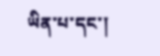ཡིན་པ་དང་།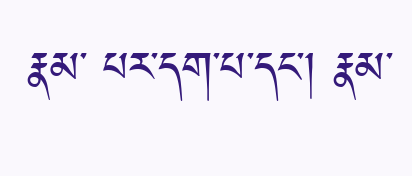རྣམ་ པར་དག་པ་དང་། རྣམ་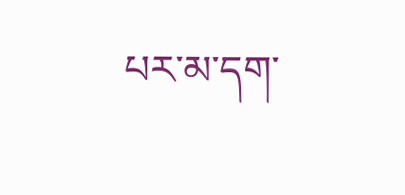པར་མ་དག་